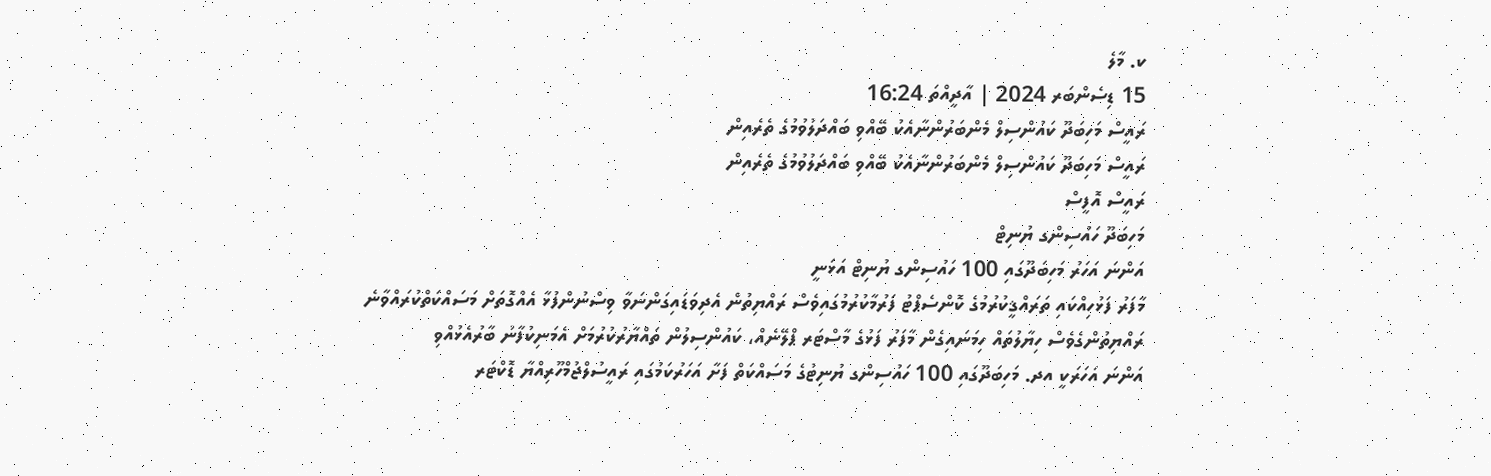ކ. މާލެ
15 ޑިސެންބަރ 2024 | އާދީއްތަ 16:24
ރައީސް މަހިބަދޫ ކައުންސިލް މެންބަރުންނާއެކު ބޭއްވި ބައްދަލުވުމުގެ ތެރެއިން
ރައީސް މަހިބަދޫ ކައުންސިލް މެންބަރުންނާއެކު ބޭއްވި ބައްދަލުވުމުގެ ތެރެއިން
ރައީސް އޮފީސް
މަހިބަދޫ ހައުސިންގ ޔުނިޓް
އަންނަ އަހަރު މަހިބަދޫގައި 100 ހައުސިންގ ޔުނިޓް އަޅަނީ
މާފަރު ފަޅުހިއްކައި ތަރައްޤީކުރުމުގެ ކޮންސެޕްޓު ފަރުމާކުރުމުގައިވެސް ރައްޔިތުން އެދިވަޑައިގަންނަވާ ވިސްނުންފުޅާ އެއްގޮތަށް މަސައްކަތްކުރައްވާނެ
ރައްޔިތުންގެވެސް ހިޔާލުތައް ހިމަނައިގެން މާފަރު ފަޅުގެ މާސްޓަރ ޕްލޭނެއް، ކައުންސިލުން ތައްޔާރުކުރުމަށް އެމަނިކުފާނު ބާރުއެޅުއްވި
އަންނަ އަހަރަކީ އދ. މަހިބަދޫގައި 100 ހައުސިންގ ޔުނިޓުގެ މަސައްކަތް ފަށާ އަހަރުކަމުގައި ރައީސުލްޖުމްހޫރިއްޔާ ޑޮކްޓަރ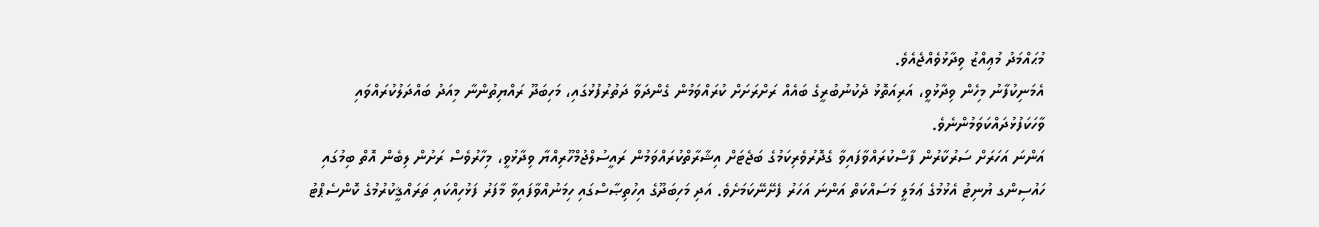މުޙައްމަދު މުޢިއްޒު ވިދާޅުވެއްޖެއެވެ.
އެމަނިކުފާނު މިހެން ވިދާޅުވީ، އަރިއަތޮޅު ދެކުނުބުރީގެ ބައެއް ރަށްރަށަށް ކުރައްވަމުން ގެންދަވާ ދަތުރުފުޅުގައި، މަހިބަދޫ ރައްޔިތުންނާ މިއަދު ބައްދަލުކުރައްވައި ވާހަކަފުޅުދައްކަވަމުންނެވެ.
އަންނަ އަހަރަށް ސަރުކާރުން ފާސްކުރައްވާފައިވާ ގެދޮރުވެރިކަމުގެ ބަޖެޓަށް އިޝާރާތްކުރައްވަމުން ރައީސުލްޖުމްހޫރިއްޔާ ވިދާޅުވީ، މިހާރުވެސް ރަށުން ލިބެން އޮތް ބިމުގައި ހައުސިންގ ޔުނިޓު އެޅުމުގެ ޢަމަލީ މަސައްކަތް އަންނަ އަހަރު ފެށޭނޭކަމަށެވެ. އަދި މަހިބަދޫގެ އިހުތިޞާސްގައި ހިމަނުއްވާފައިވާ މާފަރު ފަޅުހިއްކައި ތަރައްޤީކުރުމުގެ ކޮންސެޕްޓު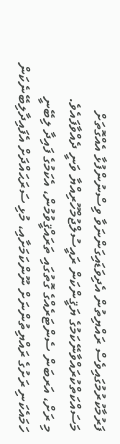ފަރުމާކުރުމުގައިވެސް ރައްޔިތުން އެދިވަޑައިގަންނަވާ ވިސްނުންފުޅާ އެއްގޮތަށް މަސައްކަތްކުރައްވާނޭކަމުގެ ޔަޤީންކަން ރައީސުލްޖުމްހޫރިއްޔާ ވަނީ ދެއްވާފައެވެ.
މި ރަށް، އަރބަން ސެންޓަރެއްގެ ގޮތުގައި ތަރައްޤީވުމުން، އެކަމުގެ ފައިދާ ލިބޭނީ ހަމައެކަނި ރަށުގެ ރައްޔިތުންނަށް ނޫންކަމަށާއި، މުޅި ސަރަޙައްދަށް އެފައިދާލިބޭނެކަން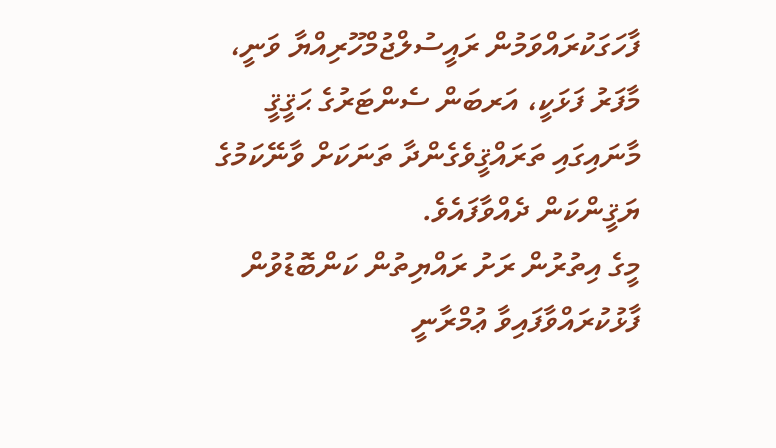ފާހަގަކުރައްވަމުން ރައީސުލްޖުމްހޫރިއްޔާ ވަނީ، މާފަރު ފަޅަކީ، އަރބަން ސެންޓަރުގެ ޙަޤީޤީ މާނައިގައި ތަރައްޤީވެގެންދާ ތަނަކަށް ވާނޭކަމުގެ ޔަޤީންކަން ދެއްވާފައެވެ.
މީގެ އިތުރުން ރަށު ރައްޔިތުން ކަންބޮޑުވުން ފާޅުކުރައްވާފައިވާ ޢުމްރާނީ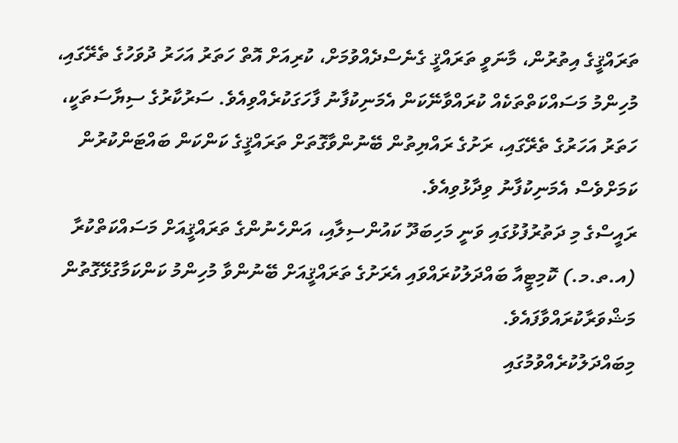ތަރައްޤީގެ އިތުރުން، މާނަވީ ތަރައްޤީ ގެނެސްދެއްވުމަށް، ކުރިއަށް އޮތް ހަތަރު އަހަރު ދުވަހުގެ ތެރޭގައި، މުހިންމު މަސައްކަތްތަކެއް ކުރައްވާނޭކަން އެމަނިކުފާނު ފާހަގަކުރެއްވިއެވެ. ސަރުކާރުގެ ސިޔާސަތަކީ، ހަތަރު އަހަރުގެ ތެރޭގައި، ރަށުގެ ރައްޔިތުން ބޭނުންވާގޮތަށް ތަރައްޤީގެ ކަންކަން ބައްޓަންކުރުން ކަމަށްވެސް އެމަނިކުފާނު ވިދާޅުވިއެވެ.
ރައީސްގެ މި ދަތުރުފުޅުގައި ވަނީ މަހިބަދޫ ކައުންސިލާއި، އަންހެނުންގެ ތަރައްޤީއަށް މަސައްކަތްކުރާ (އ.ތ.މ.) ކޮމިޓީއާ ބައްދަލުކުރައްވައި އެރަށުގެ ތަރައްޤީއަށް ބޭނުންވާ މުހިންމު ކަންކަމާގުޅޭގޮތުން މަޝްވަރާކުރައްވާފައެވެ.
މިބައްދަލުކުރެއްވުމުގައި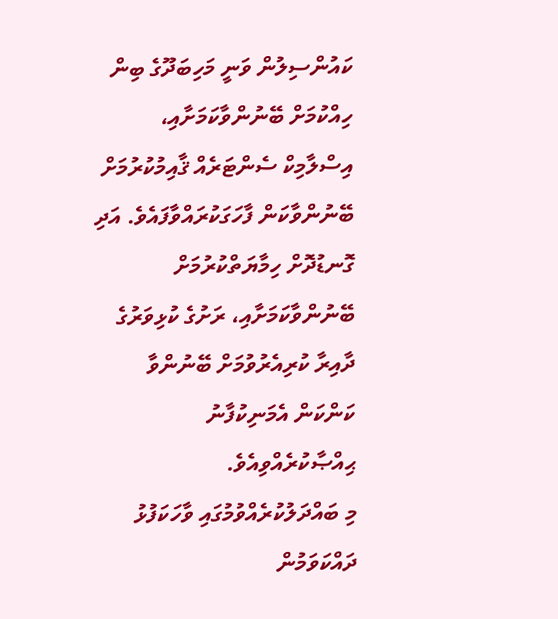ކައުންސިލުން ވަނީ މަހިބަދޫގެ ބިން ހިއްކުމަށް ބޭނުންވާކަމަށާއި، އިސްލާމިކް ސެންޓަރެއް ޤާއިމުކުރުމަށް ބޭނުންވާކަން ފާހަގަކުރައްވާފައެވެ. އަދި ގޮނޑުދޮށް ހިމާޔަތްކުރުމަށް ބޭނުންވާކަމަށާއި، ރަށުގެ ކުޅިވަރުގެ ދާއިރާ ކުރިއެރުވުމަށް ބޭނުންވާ ކަންކަން އެމަނިކުފާނު ޙިއްޞާކުރެއްވިއެވެ.
މި ބައްދަލުކުރެއްވުމުގައި ވާހަކަފުޅު ދައްކަވަމުން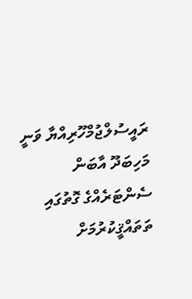ރައީސުލްޖުމްހޫރިއްޔާ ވަނީ މަހިބަދޫ އާބަން ސެންޓަރެއްގެ ގޮތުގައި ތަތައްޤީކުރުމަށް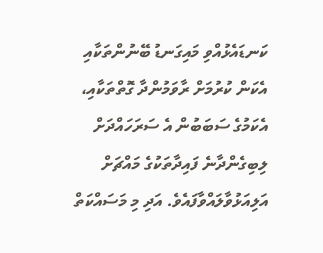ކަނޑައެޅުއްވި މައިގަނޑު ބޭނުންތަކާއި އެކަން ކުރުމަށް ރާވަމުންދާ ގޮތްތަކާއި، އެކަމުގެ ސަބަބުން އެ ސަރަހައްދަށް ލިބިގެންދާނެ ފައިދާތަކުގެ މައްޗަށް އަލިއަޅުވާލައްވާފައެވެ. އަދި މި މަސައްކަތް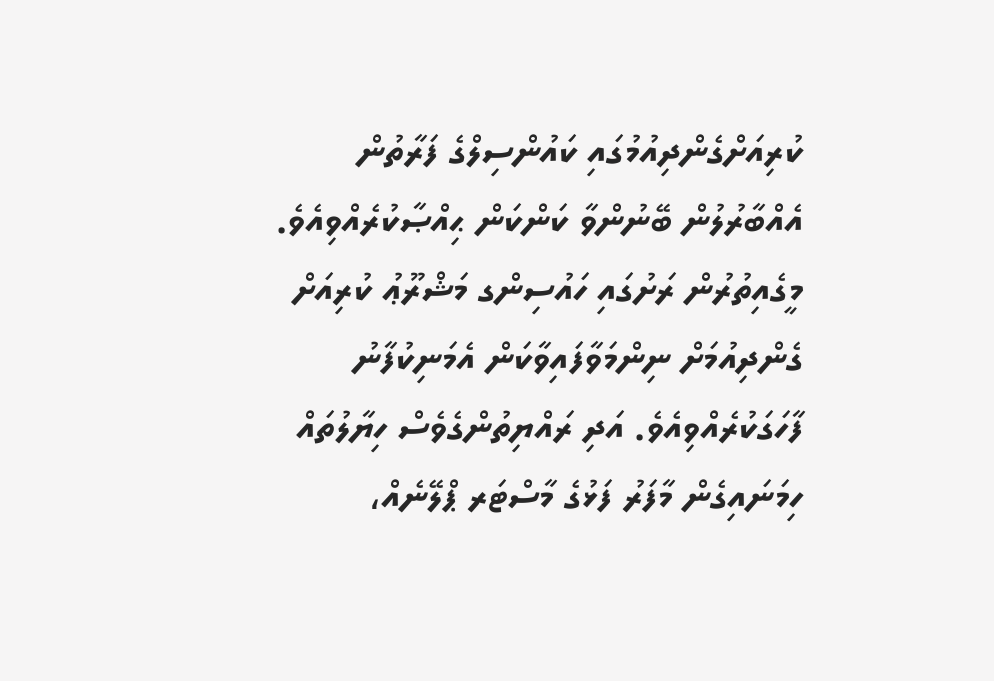ކުރިއަށްގެންދިއުމުގައި ކައުންސިލްގެ ފަރާތުން އެއްބާރުލުން ބޭނުންވާ ކަންކަން ޙިއްޞާކުރެއްވިއެވެ. މީގެއިތުރުން ރަށުގައި ހައުސިންގ މަޝްރޫޢު ކުރިއަށް ގެންދިއުމަށް ނިންމަވާފައިވާކަން އެމަނިކުފާނު ފާހަގަކުރެއްވިއެވެ. އަދި ރައްޔިތުންގެވެސް ހިޔާލުތައް ހިމަނައިގެން މާފަރު ފަޅުގެ މާސްޓަރ ޕްލޭނެއް،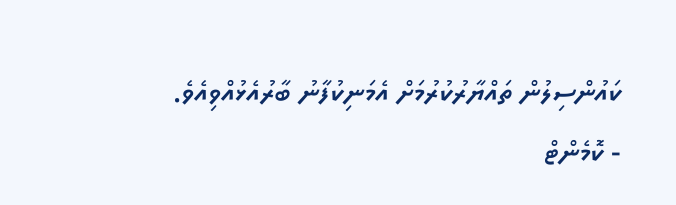ކައުންސިލުން ތައްޔާރުކުރުމަށް އެމަނިކުފާނު ބާރުއެޅުއްވިއެވެ.
- ކޮމެންޓް